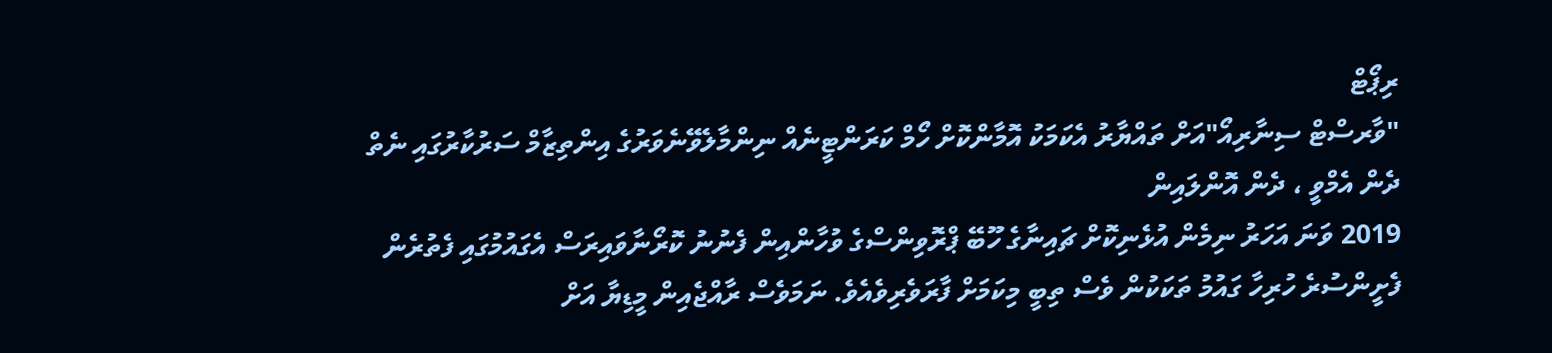ރިޕޯޓް
"ވާރސްޓް ސިނާރިއޯ"އަށް ތައްޔާރު އެކަމަކު އޮމާންކޮށް ހޯމް ކަރަންޓީނެއް ނިންމާލެވޭނެވަރުގެ އިންތިޒާމް ސަރުކާރުގައި ނެތް
ދެން އެމްވީ ، ދެން އޮންލައިން
2019 ވަނަ އަހަރު ނިމެން އުޅެނިކޮށް ޗައިނާގެ ހޫބޭ ޕްރޮވިންސްގެ ވުހާންއިން ފެނުނު ކޮރޯނާވައިރަސް އެގައުމުގައި ފެތުރެން ފެށީންސުރެ ހުރިހާ ގައުމު ތަކަކުން ވެސް ތިބީ މިކަމަށް ފާރަވެރިވެއެވެ. ނަމަވެސް ރާއްޖެއިން މީޑިޔާ އަށް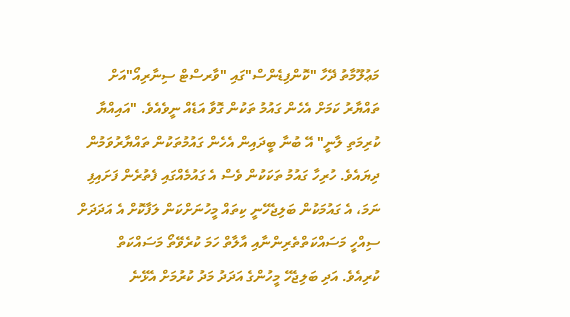މަޢުލޫމާތު ދޭހާ "ކޮންފިޑެންސް"ގައި "ވާރސްޓް ސިނާރިއޯ"އަށް ތައްޔާރު ކަމަށް އެހެން ގައުމު ތަކުން ގޮވާ އަޑެއް ނީވެއެވެ. "އައިއްޔާ ކުރިމަތި ލާނީ" އޭ ބުނާ ބީދައިން އެހެން ގައުމުތަކުން ތައްޔާރުވަމުން ދިޔައެވެ. ހުރިހާ ގައުމު ތަކަކުން ވެސް އެ ގައުމެއްގައި ފެތުރެން ފަށައިފި ނަމަ، އެ ގައުމަކުން ބަލިޖެހޭނީ ކިތައް މީހުނަށްކަން ލަފާކޮށް އެ އަދަދަށް ސިއްހީ މަސައްކަތްތެރިންނާއި އާލާތް ހަމަ ކުރެވޭތޯ މަސައްކަތް ކުރިއެވެ. އަދި ބަލިޖެހޭ މީހުންގެ އަދަދު މަދު ކުރުމަށް އެޅޭނެ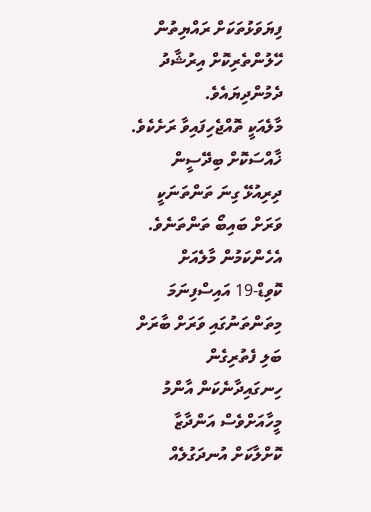ފިޔަވަޅުތަކަށް ރައްޔިތުން ހޭލުންތެރިކޮށް އިރުޝާދު ދެމުންދިޔައެވެ.
މާލެއަކީ ތޮއްޖެހިފައިވާ ރަށެކެވެ. ޚާއްސަކޮށް ބިދޭސީން ދިރިއުޅޭ ގިނަ ތަންތަނަކީ ވަރަށް ބައިބޯ ތަންތަނެވެ. އެހެންކަމުން މާލެއަށް ކޮވިޑް-19 އައިސްފިނަމަ މިތަންތަނުގައި ވަރަށް ބާރަށް ބަލި ފެތުރިގެން ހިނގައިދާނެކަން އާންމު މީހާއަށްވެސް އަންދާޒާ ކޮށްލާކަށް އުނދަގުލެއް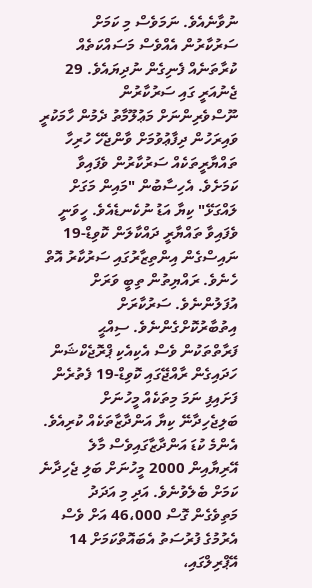ނުވާނެއެވެ. ނަމަވެސް މި ކަމަށް ސަރުކާރުން އެއްވެސް މަސައްކަތެއް ކުރާތަނެއް ފެނިގެން ނުދިޔައެވެ. 29 ޖެނުއަރީ ގައި ސަރުކާރުން ނޫސްވެރިންނަށް މަޢުލޫމާތު ދެމުން ހާމަކުރީ ވައިރަހުން ދިފާޢުވުމަށް ވާންޖެހޭ ހުރިހާ ތައްޔާރީތަކެއް ސަރުކާރުން ވެފައިވާ ކަމަށެވެ. އެހިސާބުން "މައިން މަގަށް ލައްގަޅޭ" ކިޔާ އަޑު ނުކެނޑެއެވެ. ހީވަނީ ވެފައިވާ ތައްޔާރީ ދައްކާލަން ކޮވިޑް-19 ނައިސްގެން އިންތިޒާރުގައި ސަރުކާރު އޮތް ހެނެވެ. ރައްޔިތުން ތިބީ ވަރަށް އުފަލުންނެވެ. ސަރުކާރަށް އިތުބާރުކޮށްގެންނެވެ. ސިއްޙީ ފަރާތްތަކުން ވެސް އެކިއެކި ޕްރޮޖެކްޝަން ހަދައިގެން ރާއްޖޭގައި ކޮވިޑް-19 ފެތުރެން ފަށައިފި ނަމަ މިތަކެއް މީހުނަށް ބަލިޖެހިދާނޭ ކިޔާ އަންދާޒާތަކެއް ކުރިއެވެ. އެންމެ ކުޑަ އަންދާޒާގައިވެސް މާލެ އޭރިޔާއިން 2000 މީހުނަށް ބަލި ޖެހިދާނެ ކަމަށް ބެލެވުނެވެ. އަދި މި އަދަދު މަތިވެގެން ގޮސް 46،000 އަށް ވެސް އެރުމުގެ ފުރުސަތު އެބައޮތްކަމަށް 14 އޭޕްރިލްގައި،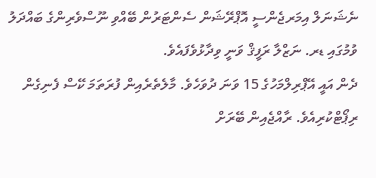ނެޝަނަލް އިމަރޖެންސީ އޮޕްރޭޝަން ސެންޓަރުން ބޭއްވި ނޫސްވެރިންގެ ބައްދަލު ވުމުގައި ޑރ. ނަޒްލާ ރަފީޤް ވަނީ ވިދާޅުވެފައެވެ.
ދެން އައީ އޭޕްރިލްމަހުގެ 15 ވަނަ ދުވަހެވެ. މާލެތެރެއިން ފުރަތަމަ ކޭސް ފެނިގެން ރިޕޯޓްކުރިއެވެ. ރާއްޖެއިން ބޭރަށް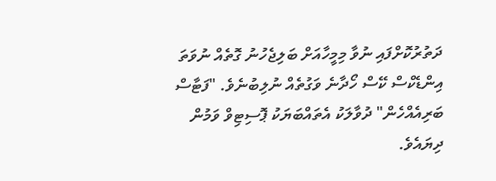ދަތުރުކޮށްފައި ނުވާ މިމީހާއަށް ބަލިޖެހުނު ގޮތެއް ނުވަތަ އިންޑެކްސް ކޭސް ހޯދާނެ ވަގުތެއް ނުލިބުނެވެ. "ފަޓާސް ބަރިއެއްހެން" ދުވާލަކު އެތައްބަޔަކު ޕޮސިޓިވް ވަމުން ދިޔައެވެ.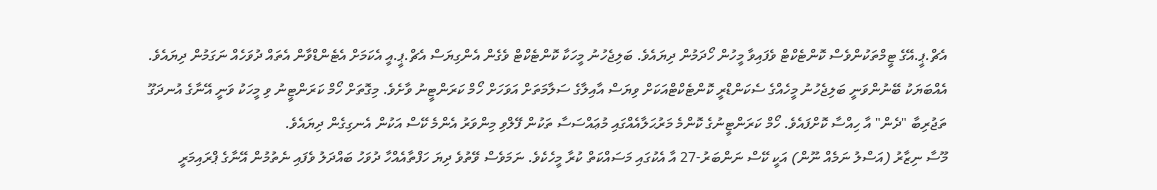އެޗް.ޕީ.އޭގެ ޓީމްތަކުންވެސް ކޮންޓެކްޓް ވެފައިވާ މީހުން ހޯދަމުން ދިޔައެވެ. ބަލިޖެހުނު މީހަކާ ކޮންޓެކްޓް ވެގެން އެންގިޔަސް އެޗް.ޕީ.އީ އެކަމަށް އެޓެންޑްވާން އެތައް ދުވަހެއް ނަގަމުން ދިޔައެވެ. އެއްބަޔަކު ބޭނުންވަނީ ބަލިޖެހުނު މީހެއްގެ ސެކަންޑްރީ ކޮންޓެކްޓްއަކަށް ވިޔަސް އާއިލާގެ ސަލާމަތަށް އަވަހަށް ހޯމް ކަރަންޓީނު ވާށެވެ. މިގޮތަށް ހޯމް ކަރަންޓީނު ވި މީހަކު ވަނީ އޭނާގެ އުނދަގޫ ތަޖުރިބާ "ދެން" އާ ހިއްސާ ކޮށްފައެވެ. ހޯމް ކަރަންޓީނުގެ ކޮންމެ މަރުޙަލާއެއްގައި މުޢައްސަސާ ތަކުން ފޭލްވި މިންވަރު އެންމެ ކޭސް އަކުން އެނގިގެން ދިޔައެވެ.
މޫސާ ނިޒާރު (އަސްލު ނަމެއް ނޫން) އަކީ ކޭސް ނަންބަރު-27 އާ އެކުގައި މަސައްކަތް ކުރާ މީހެކެވެ. ނަމަވެސް ވޭތުވެ ދިޔަ ހަފްތާއެއްހާ ދުވަހު ބައްދަލު ވެފައި ނެތުމުން އޭނާގެ ޕްރައިމަރީ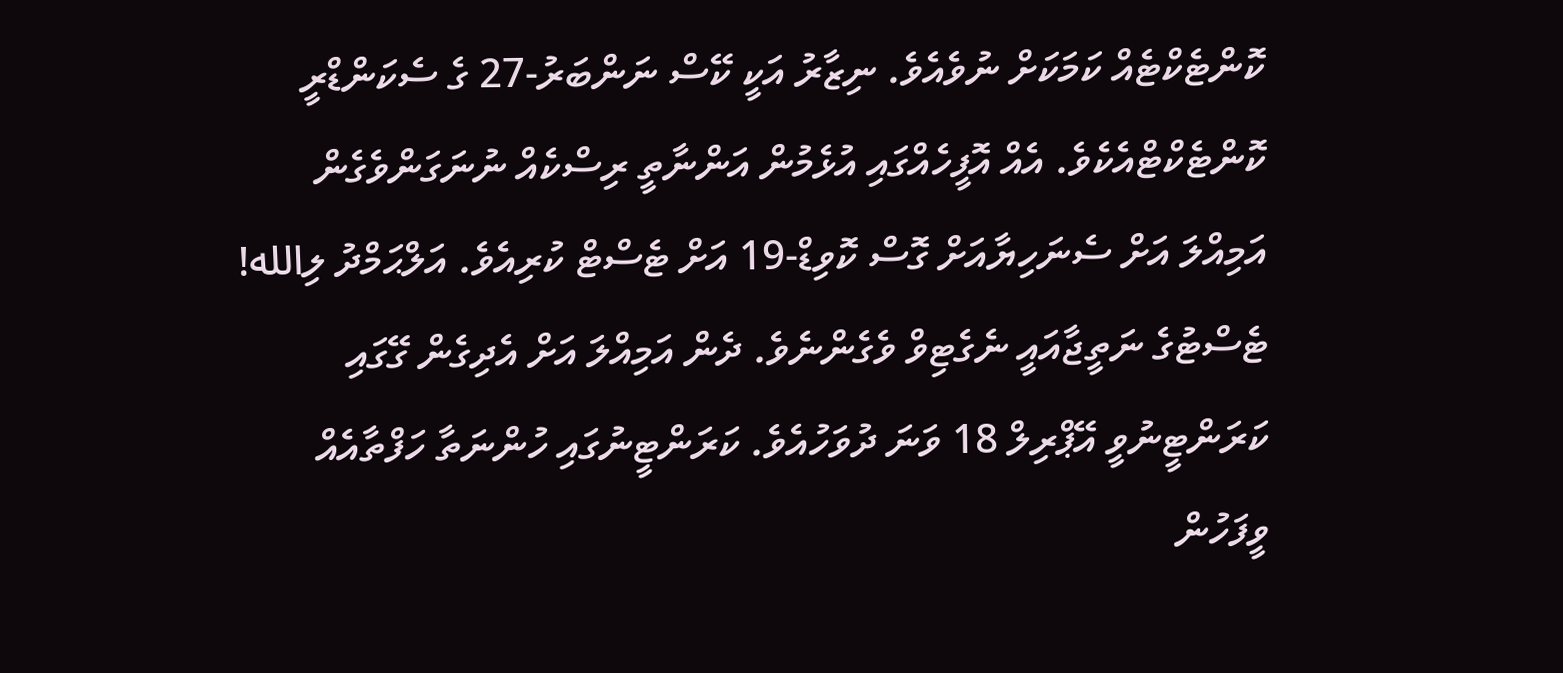ކޮންޓެކްޓެއް ކަމަކަށް ނުވެއެވެ. ނިޒާރު އަކީ ކޭސް ނަންބަރު-27 ގެ ސެކަންޑްރީ ކޮންޓެކްޓްއެކެވެ. އެއް އޮފީހެއްގައި އުޅެމުން އަންނާތީ ރިސްކެއް ނުނަގަންވެގެން އަމިއްލަ އަށް ސެނަހިޔާއަށް ގޮސް ކޮވިޑް-19 އަށް ޓެސްޓް ކުރިއެވެ. އަލްޙަމްދު ލިالله! ޓެސްޓުގެ ނަތީޖާއައީ ނެގެޓިވް ވެގެންނެވެ. ދެން އަމިއްލަ އަށް އެދިގެން ގޭގައި ކަރަންޓީނުވީ އޭޕްރިލް 18 ވަނަ ދުވަހުއެވެ. ކަރަންޓީނުގައި ހުންނަތާ ހަފްތާއެއް ވީފަހުން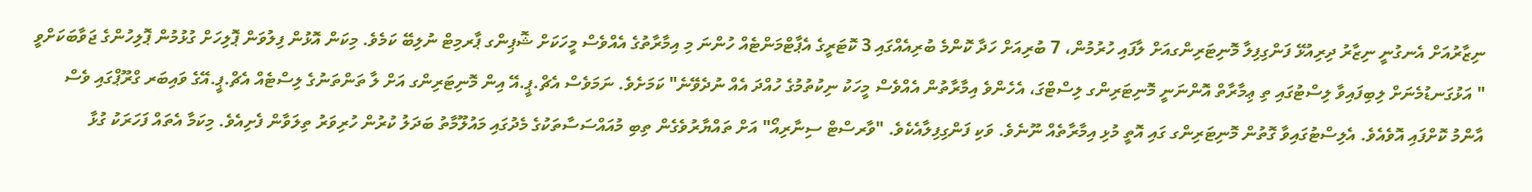ނިޒާރުއަށް އެނގުނީ ނިޒާރު ދިރިއުޅޭ ފަންގިފިލާ މޮނިޓަރިންގއަށް ލާފައި ހުރުމުން، 7 ބުރިއަށް ހަދާ ކޮންމެ ބުރިއެއްގައި 3 ކޮޓަރީގެ އެޕާޓްމަންޓެއް ހުންނަ މި އިމާރާތުގެ އެއްވެސް މީހަކަށް ޝޮޕިންގ ޕާރމިޓް ނުލިބޭ ކަމެވެ. މިކަން އޮޅުން ފިލުވަން ޕޮލިހަށް ގުޅުމުން ޕޮލިހުންގެ ޖަވާބަކަށްވީ " އަޅުގަނޑުމެނަށް ލިބިފައިވާ ލިސްޓުގައި ތި ޢިމާރާތް އޮންނަނީ މޮނިޓަރިންގ ލިސްޓްގަ، އެހެންވެ އިމާރާތުން އެއްވެސް މީހަކު ނިކުތުމުގެ ހުއްދަ އެއް ނުދެވޭނެ" ކަމަށެވެ. ނަމަވެސް އެޗް.ޕީ.އޭ އިން މޮނިޓަރިންގ އަށް ލާ ތަންތަނުގެ ލިސްޓެއް އެޗް.ޕީ.އޭގެ ވައިބަރ ގްރޫޕްގައި ވެސް އާންމު ކޮށްފައި އޮވެއެވެ. އެލިސްޓުގައިވާ ގޮތުން މޮނިޓަރިންގ ގައި އޮތީ މުޅި އިމާރާތެއް ނޫނެވެ. ވަކި ފަންގިފިލާއެކެވެ. "ވާރސްޓް ސިނާރިއޯ" އަށް ތައްޔާރުވެގެން ތިބި މުއައްސަސާތަކުގެ މެދުގައި މައުލޫމާތު ބަދަލު ކުރުން ހުރިވަރު ތިލަވާން ފެށިއެވެ. މިކަމާ އެތައް ފަހަރަކު ގުޅާ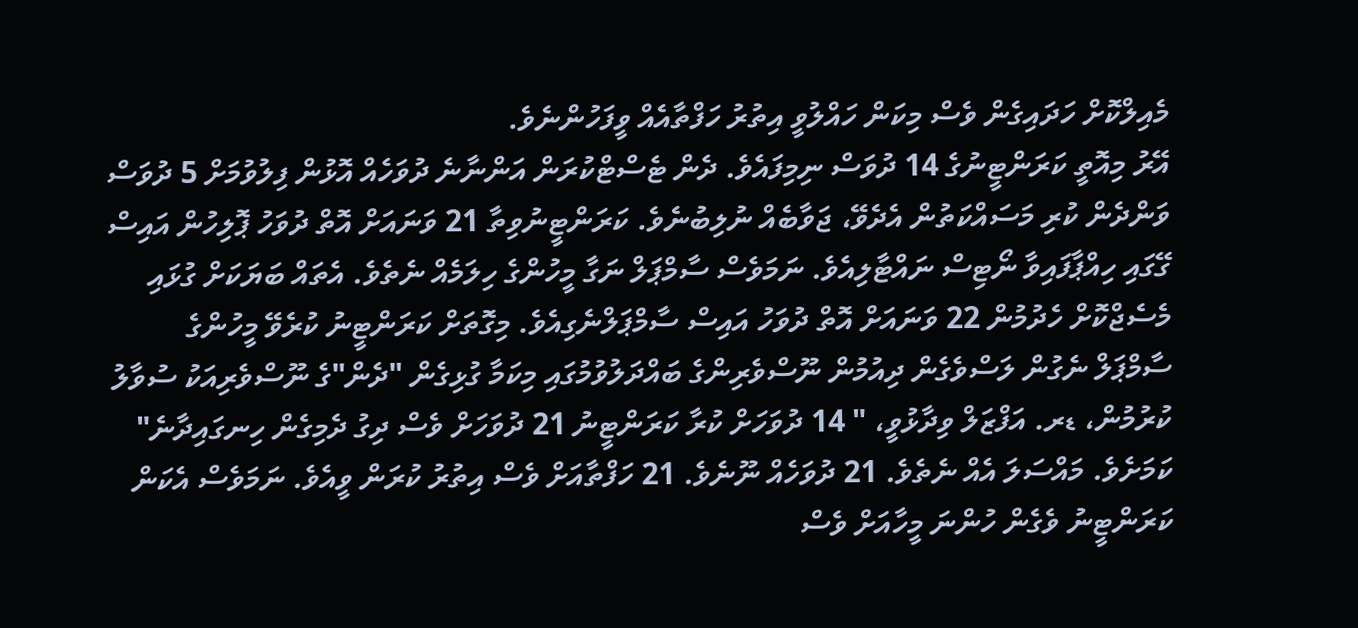މެއިލްކޮށް ހަދައިގެން ވެސް މިކަން ހައްލުވީ އިތުރު ހަފްތާއެއް ވީފަހުންނެވެ.
އޭރު މިއޮތީ ކަރަންޓީނުގެ 14 ދުވަސް ނިމިފައެވެ. ދެން ޓެސްޓްކުރަން އަންނާނެ ދުވަހެއް އޮޅުން ފިލުވުމަށް 5 ދުވަސް ވަންދެން ކުރި މަސައްކަތުން އެދެވޭ، ޖަވާބެއް ނުލިބުނެވެ. ކަރަންޓީނުވިތާ 21 ވަނައަށް އޮތް ދުވަހު ޕޮލިހުން އައިސް ގޭގައި ހިއްޕާފައިވާ ނޯޓިސް ނައްޓާލިއެވެ. ނަމަވެސް ސާމްޕަލް ނަގާ މީހުންގެ ހިލަމެއް ނެތެވެ. އެތައް ބަޔަކަށް ގުޅައި މެސެޖްކޮށް ހެދުމުން 22 ވަނައަށް އޮތް ދުވަހު އައިސް ސާމްޕަލްނެގިއެވެ. މިގޮތަށް ކަރަންޓީނު ކުރެވޭ މީހުންގެ ސާމްޕަލް ނެގުން ލަސްވެގެން ދިއުމުން ނޫސްވެރިންގެ ބައްދަލުވުމުގައި މިކަމާ ގުޅިގެން "ދެން"ގެ ނޫސްވެރިއަކު ސުވާލު ކުރުމުން، ޑރ. އަފްޒަލް ވިދާޅުވީ، " 14 ދުވަހަށް ކުރާ ކަރަންޓީނު 21 ދުވަހަށް ވެސް ދިގު ދެމިގެން ހިނގައިދާނެ" ކަމަށެވެ. މައްސަލަ އެއް ނެތެވެ. 21 ދުވަހެއް ނޫނެވެ. 21 ހަފްތާއަށް ވެސް އިތުރު ކުރަން ވީއެވެ. ނަމަވެސް އެކަން ކަރަންޓީނު ވެގެން ހުންނަ މީހާއަށް ވެސް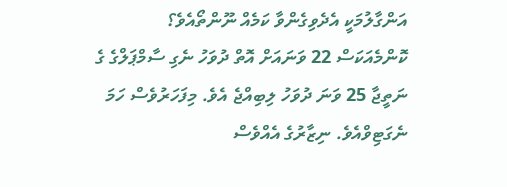އަންގާލުމަކީ އެދެވިގެންވާ ކަމެއް ނޫންތޯއެވެ؟
ކޮންމެއަކަސް 22 ވަނައަށް އޮތް ދުވަހު ނެގި ސާމްޕަލްގެ ގެ ނަތީޖާ 25 ވަނަ ދުވަހު ލިބިއްޖެ އެވެ. މިފަހަރުވެސް ހަމަ ނެގަޓިވްއެވެ. ނިޒާރުގެ އެއްވެސް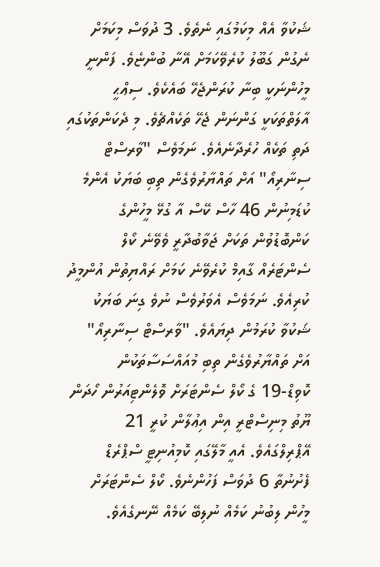ޝަކުވާ އެއް މިކަމުގައި ނެތެވެ. 3 ދުވަސް މިކަމަށް ނެގުން ގަބޫލު ކުރެވޭކަމަށް އޭނާ ބުންޏެވެ. ފަންނީ މީހުންނަކީ ބިނާ ކުރަންޖެހޭ ބައެކެވެ. ސިޢްޙީ އާލަތްތަކަކީ ގަންނަން ޖެހޭ ތަކެއްޗެވެ. މި ދެކަންތަކުގައި ދަތި ތަކެއް ހުރެދާނެއެވެ. ނަމަވެސް "ވާރސްޓް ސިނާރިއޯ" އަށް ތައްޔާރުވެގެން ތިބި ބަޔަކު އެންމެ ކުޑަމިނުން 46 ހާސް ކޭސް އާ ގުޅޭ މީހުންގެ ކަންބޮޑުވުން ތަކަށް ޖަވާބުދާރީ ވެވޭނެ ކޯލް ސެންޓަރެއް ގާއިމް ކުރެވޭނެ ކަމަށް ރައްޔިތުން އުންމީދު ކުރިއެވެ. ނަމަވެސް އެވަރުވެސް ނުވެ ގިނަ ބަޔަކު ޝަކުވާ ކުރަމުން ދިޔައެވެ. "ވާރސްޓް ސިނާރިއޯ" އަށް ތައްޔާރުވެގެން ތިބި މުއައްސަސާތަކުން ކޮވިޑް-19 ގެ ކޯލް ސެންޓަރަށް ވޮލެންޓިއަރުން ހޯދަން ޔޫތު މިނިސްޓްރީ އިން އިޢުލާން ކުރީ 21 އޭޕްރިލްގައެވެ. އެއީ މާލޭގައި ކޮމިއުނިޓީ ސްޕްރެޑް ފެށުނުތާ 6 ދުވަސް ފަހުންނެވެ. ކޯލް ސެންޓަރަށް މީހުން ލިބުނު ކަމެއް ނުލިބޭ ކަމެއް ނޭނގެއެވެ.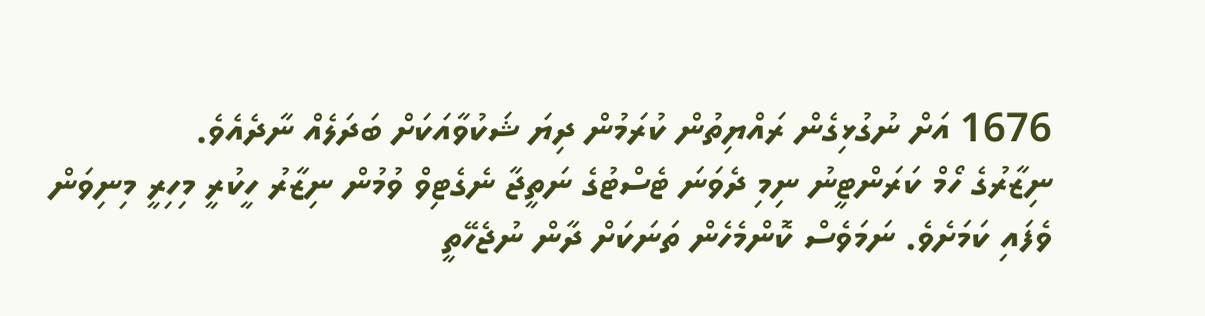1676 އަށް ނުގުޅިގެން ރައްޔިތުން ކުރަމުން ދިޔަ ޝަކުވާއަކަށް ބަދަލެއް ނާދެއެވެ.
ނިޒާރުގެ ހޯމް ކަރަންޓީނު ނިމި ދެވަނަ ޓެސްޓުގެ ނަތީޖާ ނެގެޓިވް ވުމުން ނިޒާރު ހީކުރީ މިހިރީ މިނިވަން ވެފައި ކަމަށެވެ. ނަމަވެސް ކޮންމެހެން ތަނަކަށް ދާން ނުޖެހޭތީ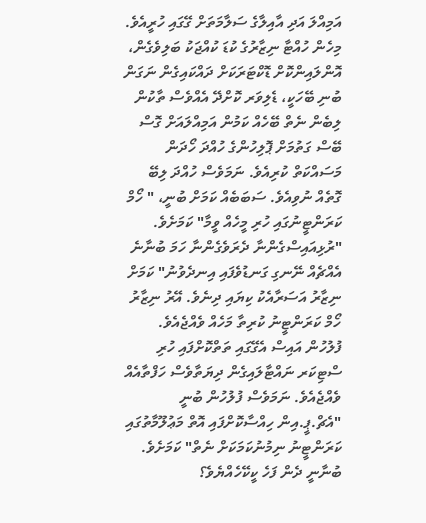އަމިއްލަ އަދި އާއިލާގެ ސަލާމަތަށް ގޭގައި ހުރީއެވެ. މިހެން ހުއްޓާ ނިޒާރުގެ ކުޑަ ކުއްޖަކު ބަލިވެގެން، އޮންލައިންކޮށް ޑޮކްޓަރަކަށް ދައްކައިގެން ނަގަން ބުނި ބޭހަކީ، ޑެލިވަރ ކޮށްދޭ އެއްވެސް ތާކުން ލިބެން ނެތް ބޭހެއް ކަމުން އަމިއްލައަށް ގޮސް ބޭސް ގަތުމަށް ޕޮލިހުންގެ ހުއްދަ ހޯދަން މަސައްކަތް ކުރިއެވެ. ނަމަވެސް ހުއްދަ ލިބޭ ގޮތެއް ނުވިއެވެ. ސަބަބެއް ކަމަށް ބުނީ، " ހޯމް ކަރަންޓީނުގައި ހުރި މީހެއް ވީމާ" ކަމަށެވެ. "ރުޅިއައިސްގެންނާ ދެރަވެގެންނާ ހަމަ ބުނާނެ އެއްޗެއް ނޭނގި ގަނޑުވެފައި އިނދެވުނު" ކަމަށް ނިޒާރު އަސަރާއެކު ކިޔައި ދިނެވެ. އޭރު ނިޒާރު ހޯމް ކަރަންޓީނު ކުރިތާ މަހެއް ވެއްޖެއެވެ. ފުލުހުން އައިސް އެގޭގައި ތަތްކޮށްފައި ހުރި ސްޓިކަރ ނައްޓާލައިގެން ދިޔަތާވެސް ހަފްތާއެއް ވެއްޖެއެވެ. ނަމަވެސް ފުލުހުން ބުނީ "އެޗް.ޕީ.އިން ހިއްސާކޮށްފައި އޮތް މަޢުލޫމާތުގައި ކަރަންޓީނު ނިމުނުކަމަކަށް ނެތް" ކަމަށެވެ. ބުނާނީ ދެން ފަހެ ކީކޭހެއްޔެވެ؟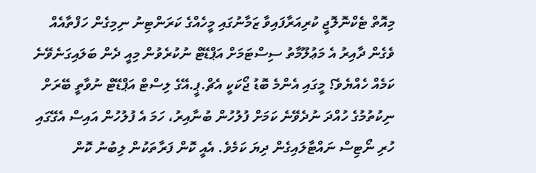މިއޮތް ޓެކްނޮލޮޖީ ކުރިއަރާފައިވާ ޒަމާނުގައި މީހެއްގެ ކަރަންޓިނު ނިމިގެން ހަފްތާއެއް ވެގެން ދާއިރު އެ މަޢުލޫމާތު ސިސްޓަމަށް އަޕްޑޭޓް ނުކުރެވުން މިއީ ދެން ބަލައިގަނެވޭނެ ކަމެއް ހެއްޔެވެ؟ މީގައި އެންމެ ބޮޑު ޖޯކަކީ އެޗް.ޕީ.އޭގެ ލިސްޓް އަޕްޑޭޓް ނުވާތީ ބޭރަށް ނިކުތުމުގެ ހުއްދަ ނުދެވޭނެ ކަމަށް ފުލުހުން ބުނާއިރު، ހަމަ އެ ފުލުހުން އައިސް އެގޭގައި ހުރި ނޯޓިސް ނައްޓާލައިގެން ދިޔަ ކަމެވެ. އެއީ ކޮން ފަރާތަކުން ލިބުނު ކޮން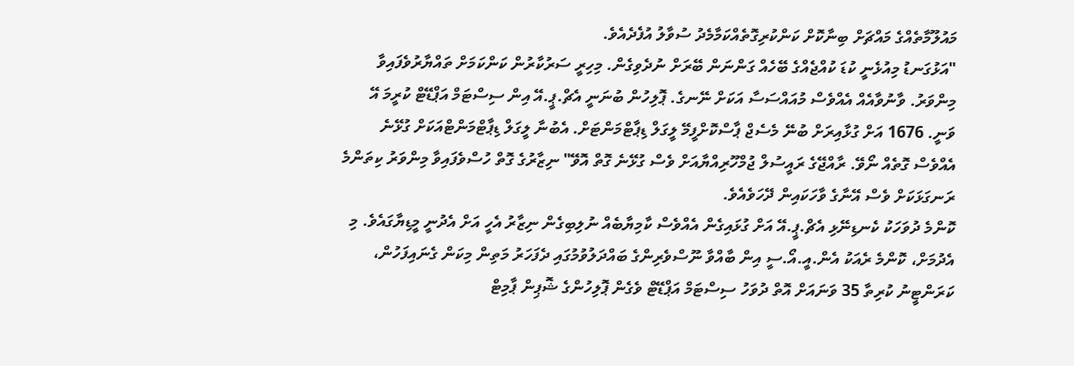މައުލޫމާތެއްގެ މައްޗަށް ބިނާކޮށް ކަންކުރިގޮތެއްކަމާމެދު ސުވާލު އުފެދެއެވެ.
"އަޅުގަނޑު މިއުޅެނީ ކުޑަ ކުއްޖެއްގެ ބޭހެއް ގަންނަން ބޭރަށް ނުދެވިގެން. މިހިރީ ސަރުކާރުން ކަންކަމަށް ތައްޔާރުވެފައިވާ މިންވަރު. ވާނުވާއެއް އެއްވެސް މުއައްސަސާ އަކަށް ނޭނގެ. ޕޮލިހުން ބުނަނީ އެޗް.ޕީ.އޭ އިން ސިސްޓަމް އަޕްޑޭޓް ކުރީމަ އޭ ވަނީ. 1676 އަށް ގުޅާއިރަށް ބުނޭ މެސެޖް ޕާސްކޮށްފީމޭ ލީގަލް ޑިޕާޓްމަންޓަށް. އެބުނާ ލީގަލް ޑިޕާޓްމަންޓްއަކަށް ގުޅޭނެ އެއްވެސް ގޮތެއް ނޯވޭ. ރާއްޖޭގެ ރައީސުލް ޖުމްހޫރިއްޔާއަށް ވެސް ގުޅޭނެ ގޮތް އޮވޭ" ނިޒާރުގެ ގޮތް ހުސްވެފައިވާ މިންވަރު ކިތަންމެ ރަނގަޅަކަށް ވެސް އޭނާގެ ވާހަކައިން ދޭހަވެއެވެ.
ކޮންމެ ދުވަހަކު ކެނޑިނޭޅި އެޗް.ޕީ.އޭ އަށް ގުޅައިގެން އެއްވެސް ކާމިޔާބެއް ނުލިބިގެން ނިޒާރު އެހީ އަށް އެދުނީ މީޑިޔާގައެވެ. މި އެދުމަށް، ކޮންމެ ރެއަކު އެން.އީ.އޯ.ސީ އިން ބާއްވާ ނޫސްވެރިންގެ ބައްދަލުވުމުގައި ދެފަހަރު މަތިން މިކަން ގެނައިފަހުން، ކަރަންޓީނު ކުރިތާ 35 ވަނައަށް އޮތް ދުވަހު ސިސްޓަމް އަޕްޑޭޓް ވެގެން ޕޮލިހުންގެ ޝޮޕިން ޕާމިޓް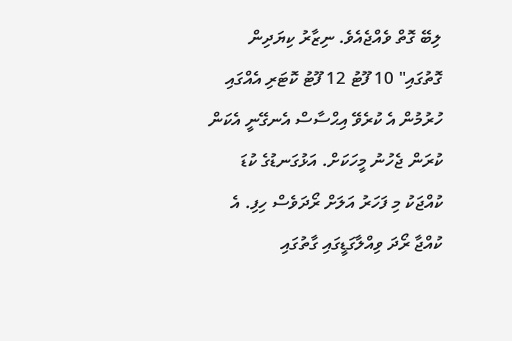ލިބޭ ގޮތް ވެއްޖެއެވެ. ނިޒާރު ކިޔަދިން ގޮތުގައި" 10 ފޫޓު 12 ފޫޓު ކޮޓަރި އެއްގައި ހުރުމުން އެ ކުރެވޭ އިޙްސާސް އެނގޭނީ އެކަން ކުރަން ޖެހުނު މީހަކަށް. އަޅުގަނޑުގެ ކުޑަ ކުއްޖަކު މި ފަހަރު އަލަށް ރޯދަވެސް ހިފި. އެ ކުއްޖާ ރޯދަ ވިއްލާގަޑީގައި ގާތުގައި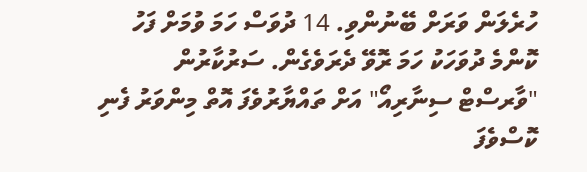ހުރެލަން ވަރަށް ބޭނުންވި. 14 ދުވަސް ހަމަ ވުމަށް ފަހު ކޮންމެ ދުވަހަކު ހަމަ ރޮވޭ ދެރަވެގެން. ސަރުކާރުން "ވާރސްޓް ސިނާރިއޯ" އަށް ތައްޔާރުވެފަ އޮތް މިންވަރު ފެނި ކޮސްވެފަ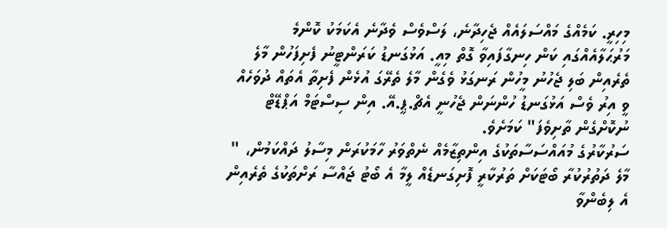މިހިރީ. ކަމެއްގެ މައްސަލައެއް ޖެހިދާނެ، ލަސްވެސް ވެދާނެ އެކަމަކު ކޮންމެ މަރުޙަލާއެއްގައި ކަން ހިނގާފައިވާ ގޮތް މިއީ. އަޅުގަނޑު ކަރަންޓީނު ފެށިފަހުން މާލެ ތެރެއިން ބަލި ޖެހުނު މީހުން ރަނގަޅު ވެގެން މާލެ ތެރޭގަ އުޅެން ފެށިތާ އެތައް ދުވަހެއް ވީ އިރު ވެސް އަޅުގަނޑު ހުންނަން ޖެހުނީ އެޗް.ޕީ.އޭ. އިން ސިސްޓަމް އަޕްޑޭޓް ނުކޮށްގެން ތާށިވެފަ" ކަމަށެވެ.
ސަރުކާރުގެ މުއައްސަސާތަކުގެ އިންތިޒާމެއް ނެތްވަރު ހާމަކުރަން މިސާލު ދައްކަމުން، " މާލެ ދަތުރުކުރާ ބޯޓަކަށް ތަރުކާރީ ފޮށިގަނޑެއް ލީމާ އެ ބޯޓު ޖައްސާ ރަށްތަކުގެ ތެރެއިން އެ ލިބެންވާ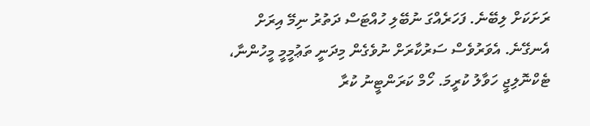ރަށަކަށް ލިބޭނެ. ފަހަރެއްގަ ނުބޭލި ހުއްޓަސް ދަތުރު ނިމޭ އިރަށް އެނގޭނެ. އެވަރުވެސް ސަރުކާރަށް ނުވެގެން މިދަނީ ތަޢުމީމީ މީހުންނާ، ޓެކްނޮލިޖީ ހަވާލު ކުރީމަ. ހޯމް ކަރަންޓީނު ކުރާ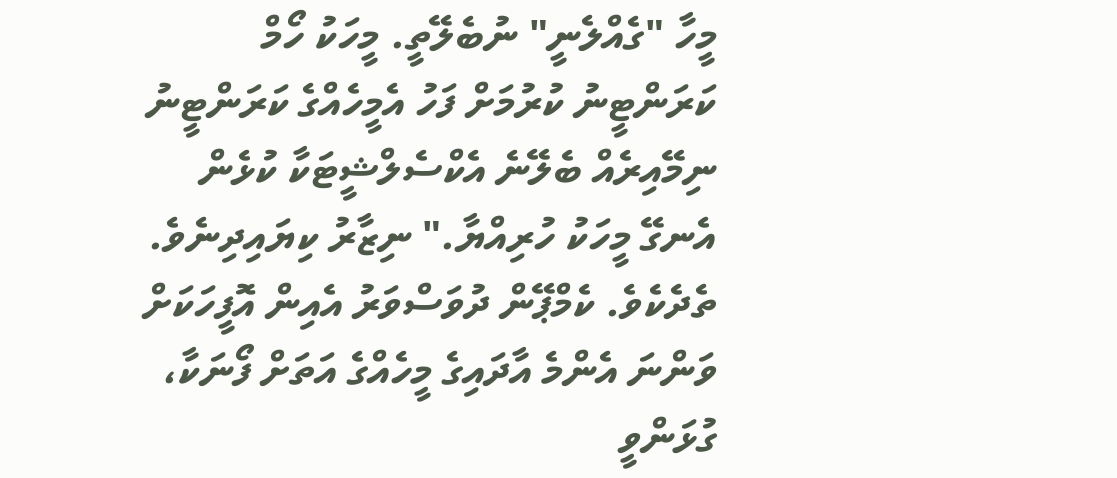މީހާ "ގެއްލެނީ" ނުބެލޭތީ. މީހަކު ހޯމް ކަރަންޓީނު ކުރުމަށް ފަހު އެމީހެއްގެ ކަރަންޓީނު ނިމޭއިރެއް ބެލޭނެ އެކްސެލްޝީޓަކާ ކުޅެން އެނގޭ މީހަކު ހުރިއްޔާ." ނިޒާރު ކިޔައިދިނެވެ.
ތެދެކެވެ. ކެމްޕޭން ދުވަސްވަރު އެއިން އޮފީހަކަށް ވަންނަ އެންމެ އާދައިގެ މީހެއްގެ އަތަށް ފޯނަކާ، ގުޅަންވީ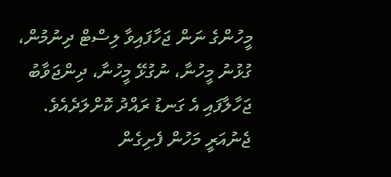މީހުންގެ ނަން ޖަހާފައިވާ ލިސްޓް ދިނުމުން، ގުޅުނު މީހުނާ، ނުގުޅޭ މީހުނާ، ދިންޖަވާބު ޖަހާލާފައި އެ ގަނޑު ރައްދު ކޮށްލަދެއެވެ. ޖެނުއަރީ މަހުން ފެށިގެން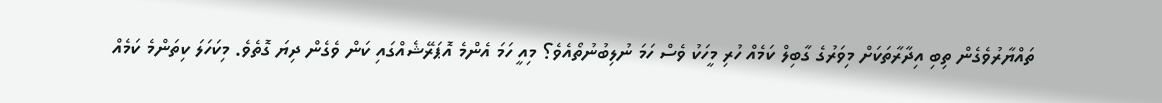ތައްޔާރުވެގެން ތިބި އިދާރާތަކަށް މިވަރުގެ ގާބިލް ކަމެއް ހުރި މީހަކު ވެސް ހަމަ ނުލިބުނުތޯއެވެ؟ މިއީ ހަމަ އެންމެ އޮޕަރޭޝެއްގައި ކަން ވެގެން ދިޔަ ގޮތެވެ. މިކަހަލަ ކިތަންމެ ކަމެއް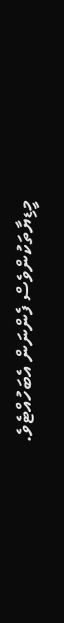މީޑިޔާތަކުންވެސް ފެންނަން އެބަހުއްޓެވެ.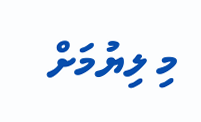މި ލިޔުމަށް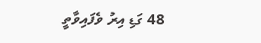48 ގަޑި އިރު ވެފައިވާތީ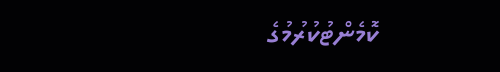ކޮމެންޓުކުރުމުގެ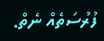ފުރުސަތެއް ނެތް.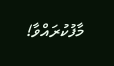މާފުކުރައްވާ!